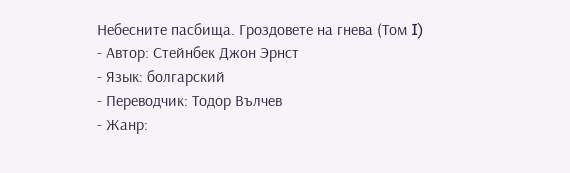Небесните пасбища. Гроздовете на гнева (Том I)
- Автор: Стейнбек Джон Эрнст
- Язык: болгарский
- Переводчик: Тодор Вълчев
- Жанр: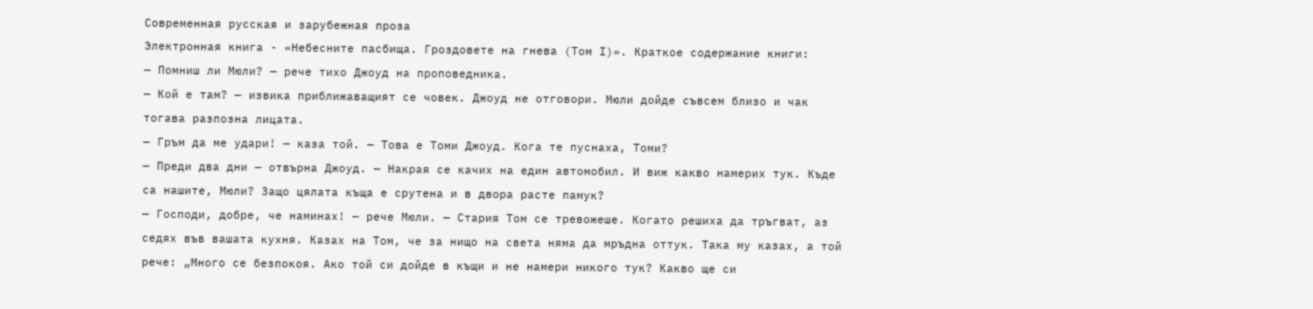Современная русская и зарубежная проза
Электронная книга - «Небесните пасбища. Гроздовете на гнева (Том I)». Краткое содержание книги:
— Помниш ли Мюли? — рече тихо Джоуд на проповедника.
— Кой е там? — извика приближаващият се човек. Джоуд не отговори. Мюли дойде съвсем близо и чак тогава разпозна лицата.
— Гръм да ме удари! — каза той. — Това е Томи Джоуд. Кога те пуснаха, Томи?
— Преди два дни — отвърна Джоуд. — Накрая се качих на един автомобил. И виж какво намерих тук. Къде са нашите, Мюли? Защо цялата къща е срутена и в двора расте памук?
— Господи, добре, че наминах! — рече Мюли. — Стария Том се тревожеше. Когато решиха да тръгват, аз седях във вашата кухня. Казах на Том, че за нищо на света няма да мръдна оттук. Така му казах, а той рече: „Много се безпокоя. Ако той си дойде в къщи и не намери никого тук? Какво ще си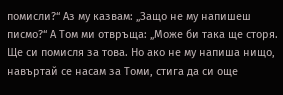помисли?“ Аз му казвам: „Защо не му напишеш писмо?“ А Том ми отвръща: „Може би така ще сторя. Ще си помисля за това. Но ако не му напиша нищо, навъртай се насам за Томи, стига да си още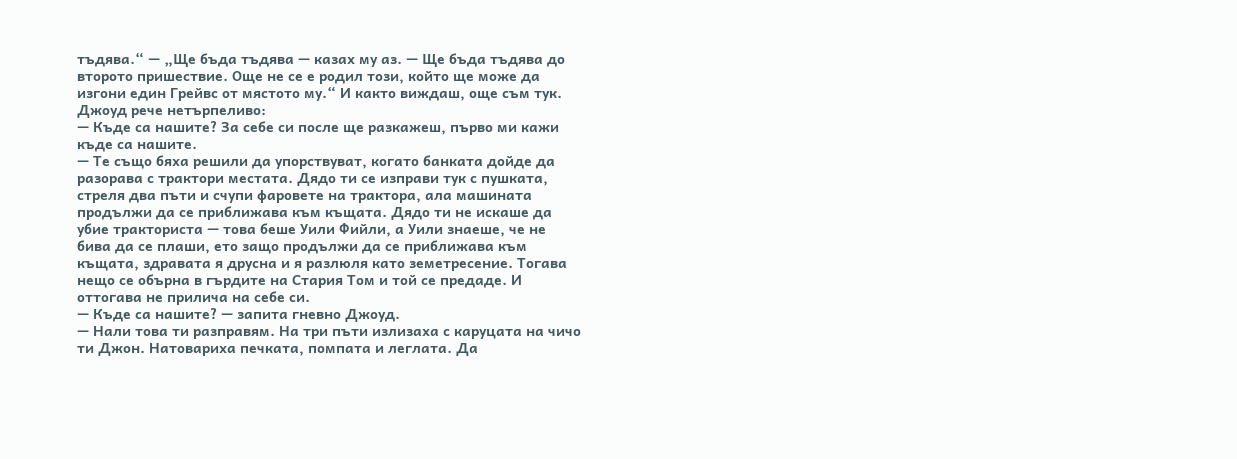тъдява.“ — „Ще бъда тъдява — казах му аз. — Ще бъда тъдява до второто пришествие. Още не се е родил този, който ще може да изгони един Грейвс от мястото му.“ И както виждаш, още съм тук.
Джоуд рече нетърпеливо:
— Къде са нашите? За себе си после ще разкажеш, първо ми кажи къде са нашите.
— Те също бяха решили да упорствуват, когато банката дойде да разорава с трактори местата. Дядо ти се изправи тук с пушката, стреля два пъти и счупи фаровете на трактора, ала машината продължи да се приближава към къщата. Дядо ти не искаше да убие тракториста — това беше Уили Фийли, а Уили знаеше, че не бива да се плаши, ето защо продължи да се приближава към къщата, здравата я друсна и я разлюля като земетресение. Тогава нещо се обърна в гърдите на Стария Том и той се предаде. И оттогава не прилича на себе си.
— Къде са нашите? — запита гневно Джоуд.
— Нали това ти разправям. На три пъти излизаха с каруцата на чичо ти Джон. Натовариха печката, помпата и леглата. Да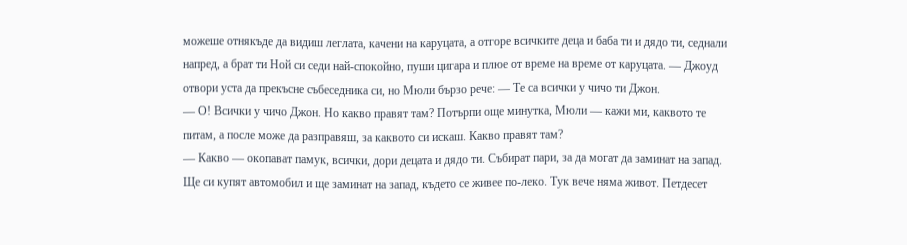можеше отнякъде да видиш леглата, качени на каруцата, а отгоре всичките деца и баба ти и дядо ти, седнали напред, а брат ти Ной си седи най-спокойно, пуши цигара и плюе от време на време от каруцата. — Джоуд отвори уста да прекъсне събеседника си, но Мюли бързо рече: — Те са всички у чичо ти Джон.
— О! Всички у чичо Джон. Но какво правят там? Потърпи още минутка, Мюли — кажи ми, каквото те питам, а после може да разправяш, за каквото си искаш. Какво правят там?
— Какво — окопават памук, всички, дори децата и дядо ти. Събират пари, за да могат да заминат на запад. Ще си купят автомобил и ще заминат на запад, където се живее по-леко. Тук вече няма живот. Петдесет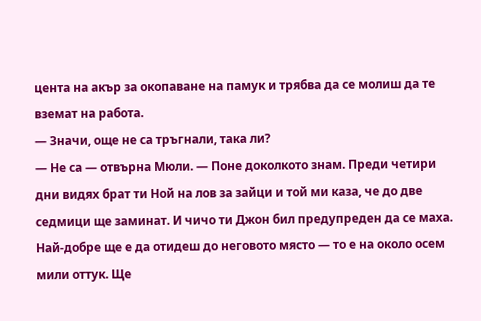цента на акър за окопаване на памук и трябва да се молиш да те вземат на работа.
— Значи, още не са тръгнали, така ли?
— Не са — отвърна Мюли. — Поне доколкото знам. Преди четири дни видях брат ти Ной на лов за зайци и той ми каза, че до две седмици ще заминат. И чичо ти Джон бил предупреден да се маха. Най-добре ще е да отидеш до неговото място — то е на около осем мили оттук. Ще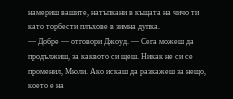намериш вашите, натъпкани в къщата на чичо ти като торбести плъхове в зимна дупка.
— Добре — отговори Джоуд. — Сега можеш да продължиш, за каквото си щеш. Никак не си се променил, Мюли. Ако искаш да разкажеш за нещо, което е на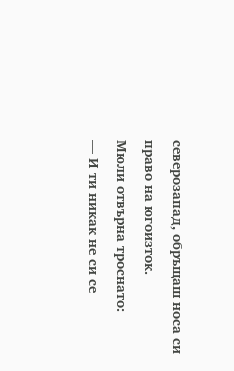северозапад, обръщаш носа си право на югоизток.
Мюли отвърна троснато:
— И ти никак не си се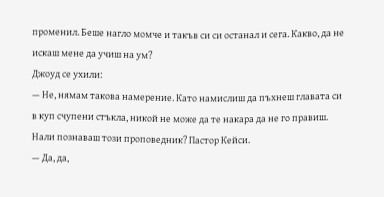променил. Беше нагло момче и такъв си си останал и сега. Какво, да не искаш мене да учиш на ум?
Джоуд се ухили:
— Не, нямам такова намерение. Като намислиш да пъхнеш главата си в куп счупени стъкла, никой не може да те накара да не го правиш. Нали познаваш този проповедник? Пастор Кейси.
— Да, да,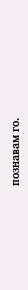познавам го.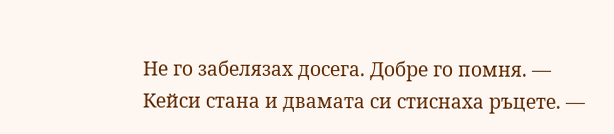Не го забелязах досега. Добре го помня. — Кейси стана и двамата си стиснаха ръцете. —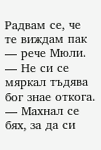Радвам се, че те виждам пак — рече Мюли. — Не си се мяркал тъдява бог знае откога.
— Махнал се бях, за да си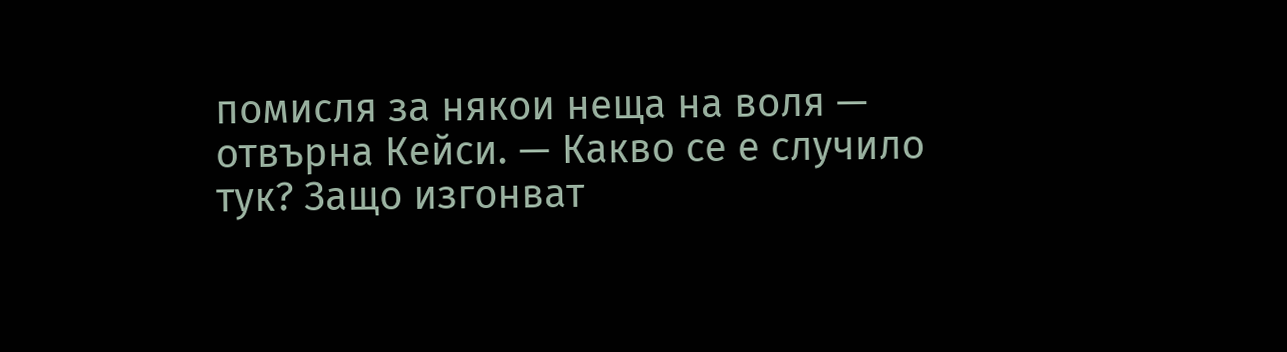помисля за някои неща на воля — отвърна Кейси. — Какво се е случило тук? Защо изгонват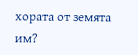хората от земята им?